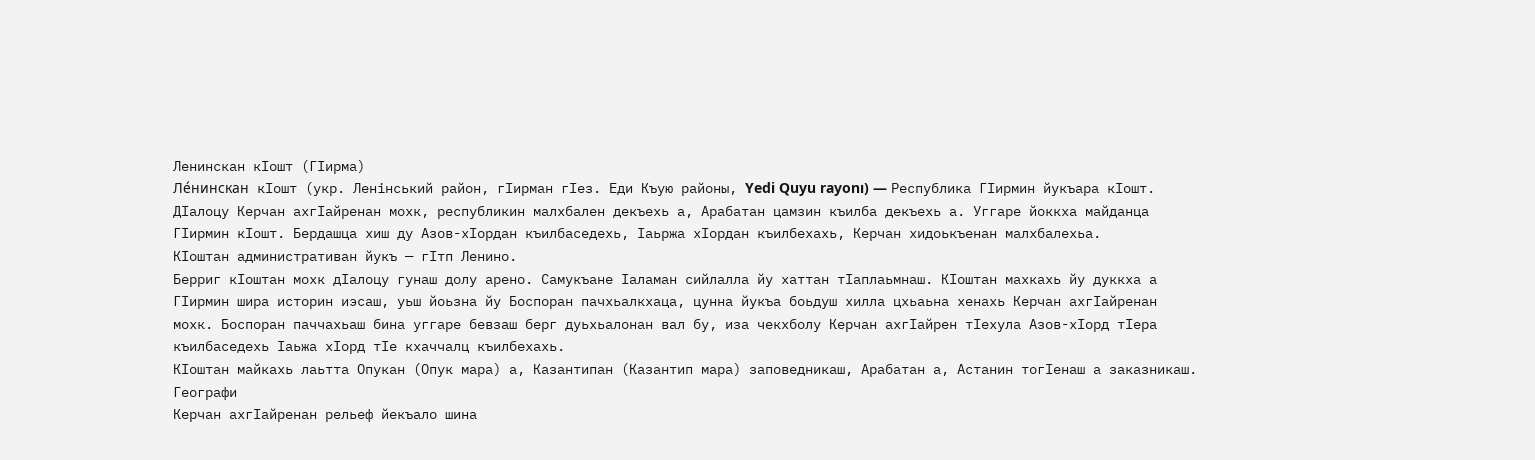Ленинскан кӀошт (ГӀирма)
Ле́нинскан кӀошт (укр. Ленінський район, гӀирман гIез. Еди Къую районы, Yedi Quyu rayonı) — Республика ГӀирмин йукъара кӀошт.
ДӀалоцу Керчан ахгӀайренан мохк, республикин малхбален декъехь а, Арабатан цамзин къилба декъехь а. Уггаре йоккха майданца ГӀирмин кӀошт. Бердашца хиш ду Азов-хӀордан къилбаседехь, Ӏаьржа хӀордан къилбехахь, Керчан хидоькъенан малхбалехьа.
КӀоштан административан йукъ — гӀтп Ленино.
Берриг кӀоштан мохк дӀалоцу гунаш долу арено. Самукъане Ӏаламан сийлалла йу хаттан тӀаплаьмнаш. КӀоштан махкахь йу дуккха а ГӀирмин шира историн иэсаш, уьш йоьзна йу Боспоран пачхьалкхаца, цунна йукъа боьдуш хилла цхьаьна хенахь Керчан ахгӀайренан мохк. Боспоран паччахьаш бина уггаре бевзаш берг дуьхьалонан вал бу, иза чекхболу Керчан ахгӀайрен тӀехула Азов-хӀорд тӀера къилбаседехь Ӏаьжа хӀорд тӀе кхаччалц къилбехахь.
КӀоштан майкахь лаьтта Опукан (Опук мара) а, Казантипан (Казантип мара) заповедникаш, Арабатан а, Астанин тогӀенаш а заказникаш.
Географи
Керчан ахгӀайренан рельеф йекъало шина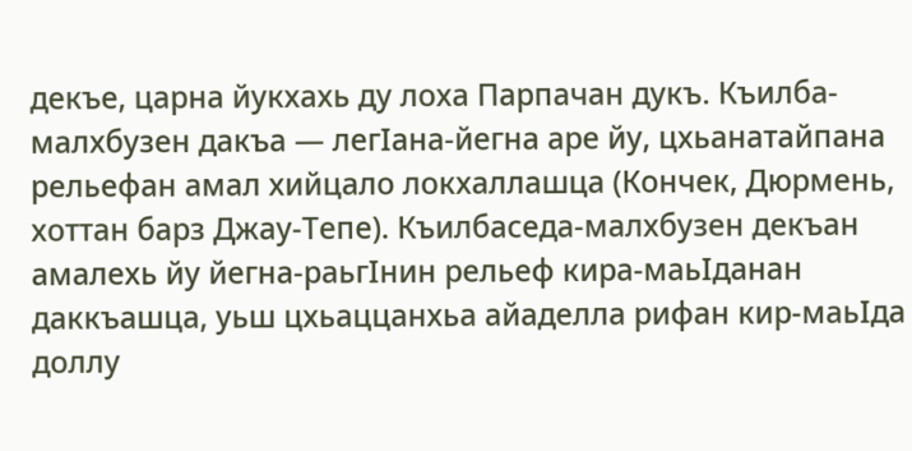декъе, царна йукхахь ду лоха Парпачан дукъ. Къилба-малхбузен дакъа — легӀана-йегна аре йу, цхьанатайпана рельефан амал хийцало локхаллашца (Кончек, Дюрмень, хоттан барз Джау-Тепе). Къилбаседа-малхбузен декъан амалехь йу йегна-раьгӀнин рельеф кира-маьӀданан даккъашца, уьш цхьаццанхьа айаделла рифан кир-маьӀда доллу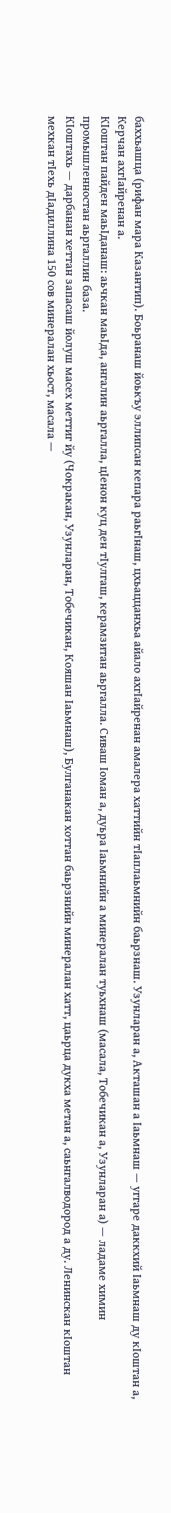баххьашца (рифан мара Казантип). Боьранаш йоькъу эллипсан кепара раьгӀнаш, цхьаццанхьа айало ахгӀайренан амалера хаттийн тӀаплаьмнийн баьрзнаш. Узунларан а, Акташан а Ӏаьмнаш — уггаре даккхий Ӏаьмнаш ду кӀоштан а, Керчан ахгӀайренан а.
КӀоштан пайден маьӀданаш: аьчкан маьӀда, ангалин аьргалла, цӀенон куц ден тӀулгаш, керамзитан аьргалла. Сиваш Ӏоман а, дуьра Ӏаьмнийн а минералан туьхнаш (масала, Тобечикан а, Узунларан а) — ладаме химин промышленностан аьргаллин база.
КӀоштахь — дарбанан хеттан запасаш йолуш масех меттиг йу (Чокракан, Узунларан, Тобечикан, Кояшан Ӏаьмнаш), Булганакан хоттан баьрзнийн минералан хатт, цаьрца дукха метан а, саьнгалводород а ду. Ленинскан кӀоштан мехкан тӀехь дӀадиллина 150 сов минералан хьост, масала —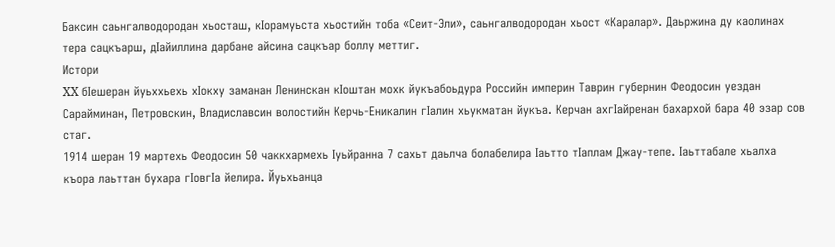Баксин саьнгалводородан хьосташ, кӀорамуьста хьостийн тоба «Сеит-Эли», саьнгалводородан хьост «Каралар». Даьржина ду каолинах тера сацкъарш, дӀайиллина дарбане айсина сацкъар боллу меттиг.
Истори
XX бӀешеран йуьххьехь хӀокху заманан Ленинскан кӀоштан мохк йукъабоьдура Российн империн Таврин губернин Феодосин уездан Сарайминан, Петровскин, Владиславсин волостийн Керчь-Еникалин гӀалин хьукматан йукъа. Керчан ахгӀайренан бахархой бара 40 эзар сов стаг.
1914 шеран 19 мартехь Феодосин 50 чаккхармехь Ӏуьйранна 7 сахьт даьлча болабелира Ӏаьтто тӀаплам Джау-тепе. Ӏаьттабале хьалха къора лаьттан бухара гӀовгӀа йелира. Йуьхьанца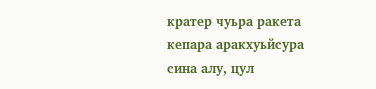кратер чуьра ракета кепара аракхуьйсура сина алу, цул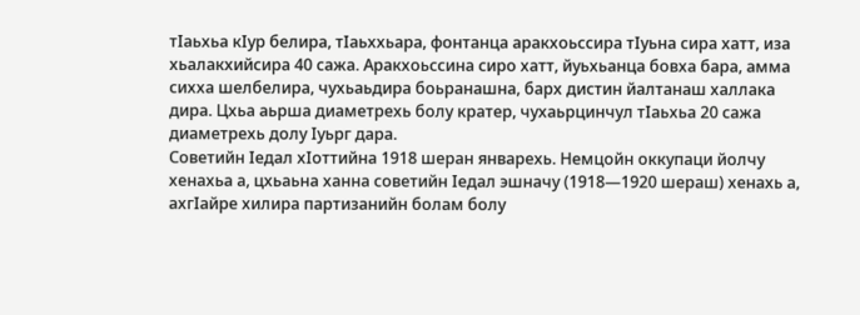тӀаьхьа кӀур белира, тӀаьххьара, фонтанца аракхоьссира тӀуьна сира хатт, иза хьалакхийсира 40 сажа. Аракхоьссина сиро хатт, йуьхьанца бовха бара, амма сихха шелбелира, чухьаьдира боьранашна, барх дистин йалтанаш халлака дира. Цхьа аьрша диаметрехь болу кратер, чухаьрцинчул тӀаьхьа 20 сажа диаметрехь долу Ӏуьрг дара.
Советийн Ӏедал хӀоттийна 1918 шеран январехь. Немцойн оккупаци йолчу хенахьа а, цхьаьна ханна советийн Ӏедал эшначу (1918—1920 шераш) хенахь а, ахгӀайре хилира партизанийн болам болу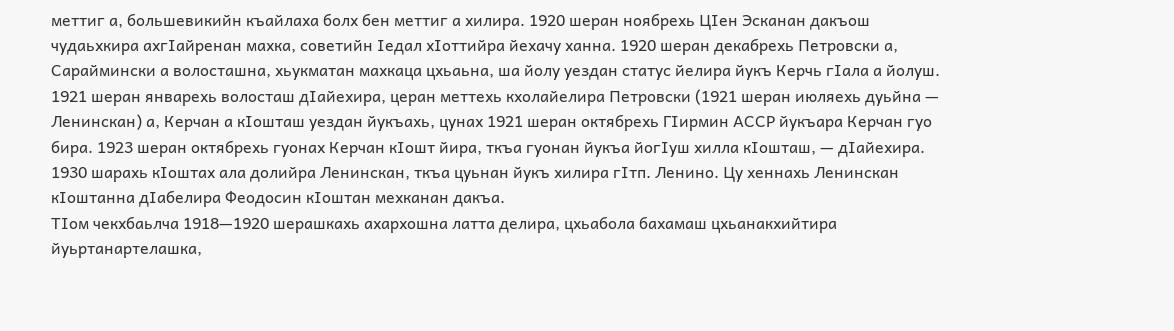меттиг а, большевикийн къайлаха болх бен меттиг а хилира. 1920 шеран ноябрехь ЦӀен Эсканан дакъош чудаьхкира ахгӀайренан махка, советийн Ӏедал хӀоттийра йехачу ханна. 1920 шеран декабрехь Петровски а, Сараймински а волосташна, хьукматан махкаца цхьаьна, ша йолу уездан статус йелира йукъ Керчь гӀала а йолуш. 1921 шеран январехь волосташ дӀайехира, церан меттехь кхолайелира Петровски (1921 шеран июляехь дуьйна — Ленинскан) а, Керчан а кӀошташ уездан йукъахь, цунах 1921 шеран октябрехь ГӀирмин АССР йукъара Керчан гуо бира. 1923 шеран октябрехь гуонах Керчан кӀошт йира, ткъа гуонан йукъа йогӀуш хилла кӀошташ, — дӀайехира. 1930 шарахь кӀоштах ала долийра Ленинскан, ткъа цуьнан йукъ хилира гӀтп. Ленино. Цу хеннахь Ленинскан кӀоштанна дӀабелира Феодосин кӀоштан мехканан дакъа.
ТӀом чекхбаьлча 1918—1920 шерашкахь ахархошна латта делира, цхьабола бахамаш цхьанакхийтира йуьртанартелашка,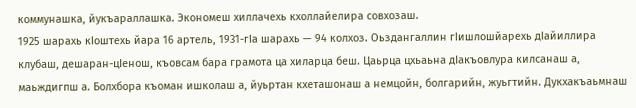коммунашка, йукъараллашка. Экономеш хиллачехь кхоллайелира совхозаш.
1925 шарахь кӀоштехь йара 16 артель, 1931-гӀа шарахь — 94 колхоз. Оьздангаллин гӀишлошйарехь дӀайиллира клубаш, дешаран-цӀенош, къовсам бара грамота ца хиларца беш. Цаьрца цхьаьна дӀакъовлура килсанаш а, маьждигпш а. Болхбора къоман ишколаш а, йуьртан кхеташонаш а немцойн, болгарийн, жуьгтийн. Дукхакъаьмнаш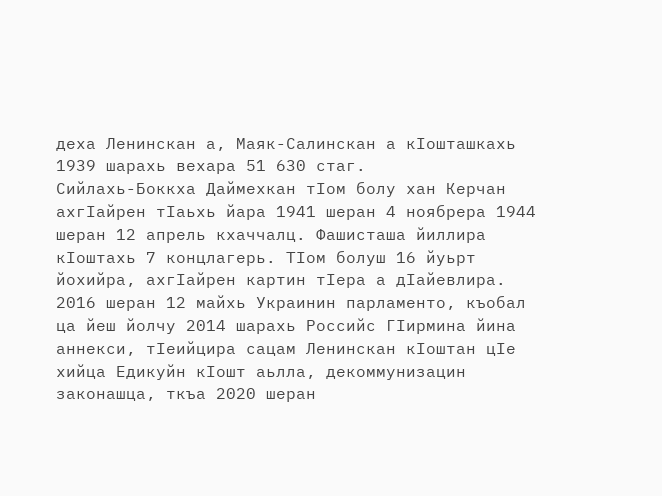деха Ленинскан а, Маяк-Салинскан а кӀошташкахь 1939 шарахь вехара 51 630 стаг.
Сийлахь-Боккха Даймехкан тӀом болу хан Керчан ахгӀайрен тӀаьхь йара 1941 шеран 4 ноябрера 1944 шеран 12 апрель кхаччалц. Фашисташа йиллира кӀоштахь 7 концлагерь. ТӀом болуш 16 йуьрт йохийра, ахгӀайрен картин тӀера а дӀайевлира.
2016 шеран 12 майхь Украинин парламенто, къобал ца йеш йолчу 2014 шарахь Российс ГӀирмина йина аннекси, тӀеийцира сацам Ленинскан кӀоштан цӀе хийца Едикуйн кӀошт аьлла, декоммунизацин законашца, ткъа 2020 шеран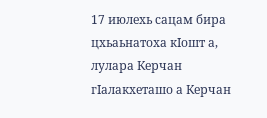17 июлехь сацам бира цхьаьнатоха кӀошт а, лулара Керчан гӀалакхеташо а Керчан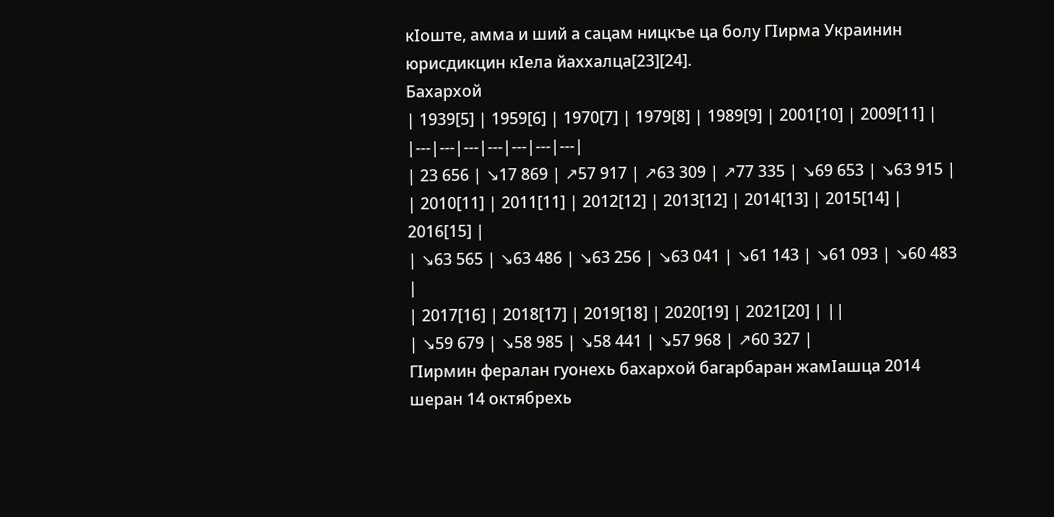кӀоште, амма и ший а сацам ницкъе ца болу ГӀирма Украинин юрисдикцин кӀела йаххалца[23][24].
Бахархой
| 1939[5] | 1959[6] | 1970[7] | 1979[8] | 1989[9] | 2001[10] | 2009[11] |
|---|---|---|---|---|---|---|
| 23 656 | ↘17 869 | ↗57 917 | ↗63 309 | ↗77 335 | ↘69 653 | ↘63 915 |
| 2010[11] | 2011[11] | 2012[12] | 2013[12] | 2014[13] | 2015[14] | 2016[15] |
| ↘63 565 | ↘63 486 | ↘63 256 | ↘63 041 | ↘61 143 | ↘61 093 | ↘60 483 |
| 2017[16] | 2018[17] | 2019[18] | 2020[19] | 2021[20] | ||
| ↘59 679 | ↘58 985 | ↘58 441 | ↘57 968 | ↗60 327 |
ГӀирмин фералан гуонехь бахархой багарбаран жамӀашца 2014 шеран 14 октябрехь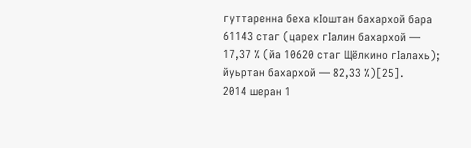гуттаренна беха кӀоштан бахархой бара 61143 стаг (царех гӀалин бахархой — 17,37 % (йа 10620 стаг Щёлкино гӀалахь); йуьртан бахархой — 82,33 %)[25].
2014 шеран 1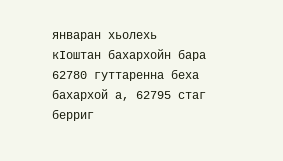январан хьолехь кӀоштан бахархойн бара 62780 гуттаренна беха бахархой а, 62795 стаг берриг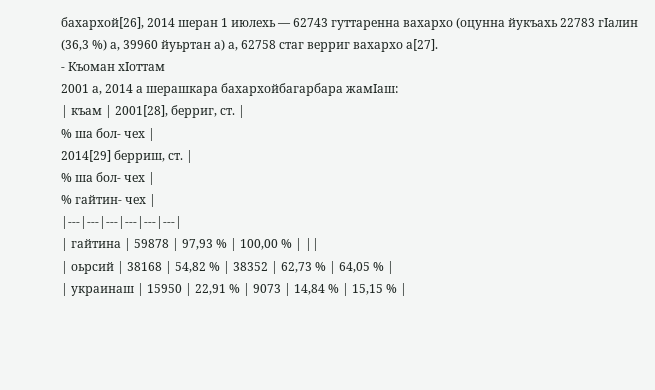бахархой[26], 2014 шеран 1 июлехь — 62743 гуттаренна вахархо (оцунна йукъахь 22783 гӀалин (36,3 %) а, 39960 йуьртан а) а, 62758 стаг верриг вахархо а[27].
- Къоман хӀоттам
2001 а, 2014 а шерашкара бахархойбагарбара жамӀаш:
| къам | 2001[28], берриг, ст. |
% ша бол- чех |
2014[29] берриш, ст. |
% ша бол- чех |
% гайтин- чех |
|---|---|---|---|---|---|
| гайтина | 59878 | 97,93 % | 100,00 % | ||
| оьрсий | 38168 | 54,82 % | 38352 | 62,73 % | 64,05 % |
| украинаш | 15950 | 22,91 % | 9073 | 14,84 % | 15,15 % |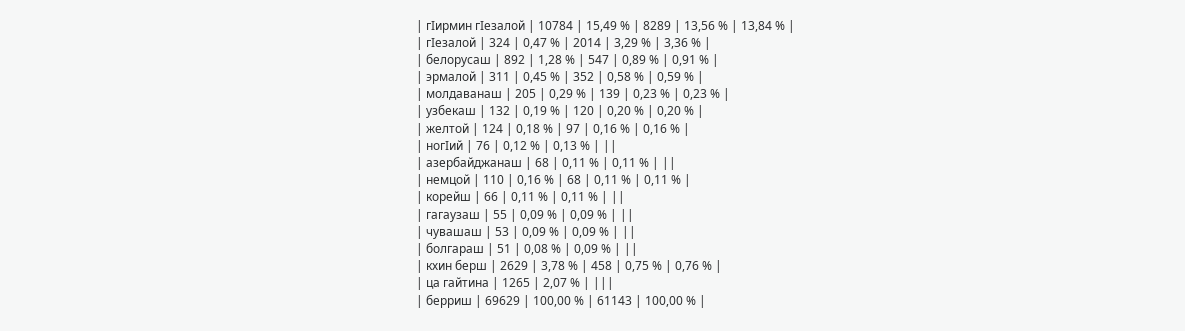| гӀирмин гӀезалой | 10784 | 15,49 % | 8289 | 13,56 % | 13,84 % |
| гӀезалой | 324 | 0,47 % | 2014 | 3,29 % | 3,36 % |
| белорусаш | 892 | 1,28 % | 547 | 0,89 % | 0,91 % |
| эрмалой | 311 | 0,45 % | 352 | 0,58 % | 0,59 % |
| молдаванаш | 205 | 0,29 % | 139 | 0,23 % | 0,23 % |
| узбекаш | 132 | 0,19 % | 120 | 0,20 % | 0,20 % |
| желтой | 124 | 0,18 % | 97 | 0,16 % | 0,16 % |
| ногӀий | 76 | 0,12 % | 0,13 % | ||
| азербайджанаш | 68 | 0,11 % | 0,11 % | ||
| немцой | 110 | 0,16 % | 68 | 0,11 % | 0,11 % |
| корейш | 66 | 0,11 % | 0,11 % | ||
| гагаузаш | 55 | 0,09 % | 0,09 % | ||
| чувашаш | 53 | 0,09 % | 0,09 % | ||
| болгараш | 51 | 0,08 % | 0,09 % | ||
| кхин берш | 2629 | 3,78 % | 458 | 0,75 % | 0,76 % |
| ца гайтина | 1265 | 2,07 % | |||
| берриш | 69629 | 100,00 % | 61143 | 100,00 % |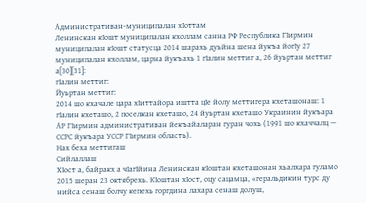Административан-муниципалан хӀоттам
Ленинскан кӀошт муниципалан кхоллам санна РФ Республика ГӀирмин муниципалан кӀошт статусца 2014 шарахь дуьйна шена йукъа йогӀу 27 муниципалан кхоллам, царна йукъахь 1 гӀалин меттиг а, 26 йуьртан меттиг а[30][31]:
гӀалин меттиг:
Йуьртан меттиг:
2014 шо кхачале цара хӀиттайора иштта цӀе йолу меттигера кхеташонаш: 1 гӀалин кхеташо, 2 поселкан кхеташо, 24 йуьртан кхеташо Украинин йукъара АР ГӀирмин административан йекъайаларан гуран чохь (1991 шо кхаччалц — ССРС йукъара УССР ГӀирмин область).
Нах беха меттигаш
Сийлаллаш
ХӀост а, байракх а чӀагӀйина Ленинскан кӀоштан кхеташонан хьалхара гуламо 2015 шеран 23 октябрехь. КӀоштан хӀост, оцу сацамца, «геральдикин турс ду нийса сенаш болчу кепехь горгдина лахара сенаш долуш,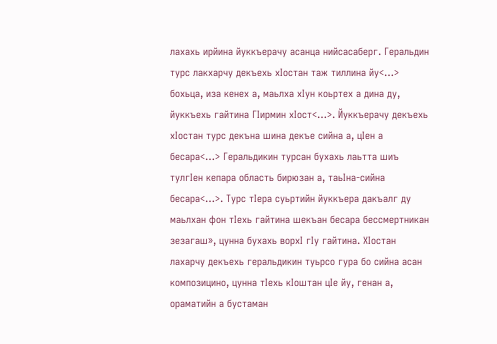лахахь ирйина йуккъерачу асанца нийсасаберг. Геральдин турс лакхарчу декъехь хӀостан таж тиллина йу<…> бохьца, иза кенех а, маьлха хӀун коьртех а дина ду, йуккъехь гайтина ГӀирмин хӀост<…>. Йуккъерачу декъехь хӀостан турс декъна шина декъе сийна а, цӀен а бесара<…> Геральдикин турсан бухахь лаьтта шиъ тулгӀен кепара область бирюзан а, таьӀна-сийна бесара<…>. Турс тӀера суьртийн йуккъера дакъалг ду маьлхан фон тӀехь гайтина шекъан бесара бессмертникан зезагаш», цунна бухахь ворхӀ гӀу гайтина. ХӀостан лахарчу декъехь геральдикин туьрсо гура бо сийна асан композицино, цунна тӀехь кӀоштан цӀе йу, генан а, ораматийн а бустаман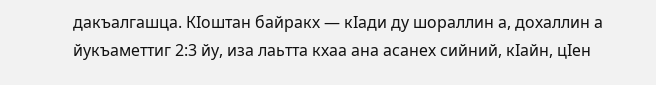дакъалгашца. КӀоштан байракх — кӀади ду шораллин а, дохаллин а йукъаметтиг 2:3 йу, иза лаьтта кхаа ана асанех сийний, кӀайн, цӀен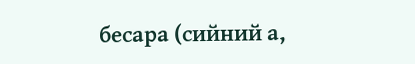бесара (сийний а,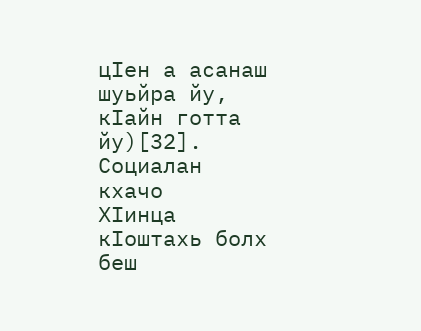цӀен а асанаш шуьйра йу, кӀайн готта йу)[32].
Социалан кхачо
ХӀинца кӀоштахь болх беш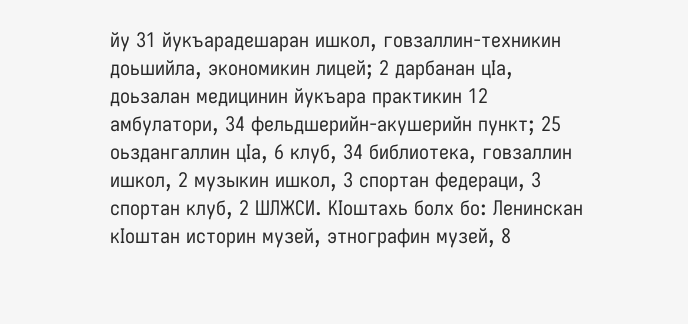йу 31 йукъарадешаран ишкол, говзаллин-техникин доьшийла, экономикин лицей; 2 дарбанан цӀа, доьзалан медицинин йукъара практикин 12 амбулатори, 34 фельдшерийн-акушерийн пункт; 25 оьздангаллин цӀа, 6 клуб, 34 библиотека, говзаллин ишкол, 2 музыкин ишкол, 3 спортан федераци, 3 спортан клуб, 2 ШЛЖСИ. КӀоштахь болх бо: Ленинскан кӀоштан историн музей, этнографин музей, 8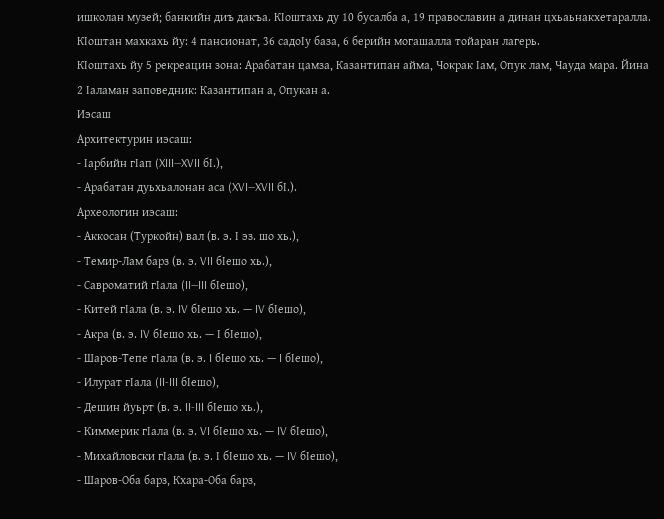ишколан музей; банкийн диъ дакъа. КӀоштахь ду 10 бусалба а, 19 православин а динан цхьаьнакхетаралла. КӀоштан махкахь йу: 4 пансионат, 36 садоӀу база, 6 берийн могашалла тойаран лагерь.
КӀоштахь йу 5 рекреацин зона: Арабатан цамза, Казантипан айма, Чокрак Ӏам, Опук лам, Чауда мара. Йина 2 Ӏаламан заповедник: Казантипан а, Опукан а.
Иэсаш
Архитектурин иэсаш:
- Ӏарбийн гӀап (XIII—XVII бӀ.),
- Арабатан дуьхьалонан аса (XVI—XVII бӀ.).
Археологин иэсаш:
- Аккосан (Туркойн) вал (в. э. І эз. шо хь.),
- Темир-Лам барз (в. э. VII бӀешо хь.),
- Савроматий гӀала (II—III бӀешо),
- Китей гӀала (в. э. IV бӀешо хь. — IV бӀешо),
- Акра (в. э. IV бӀешо хь. — І бӀешо),
- Шаров-Тепе гӀала (в. э. I бӀешо хь. — I бӀешо),
- Илурат гӀала (II-III бӀешо),
- Дешин йуьрт (в. э. II-III бӀешо хь.),
- Киммерик гӀала (в. э. VI бӀешо хь. — IV бӀешо),
- Михайловски гӀала (в. э. І бӀешо хь. — IV бӀешо),
- Шаров-Оба барз, Кхара-Оба барз,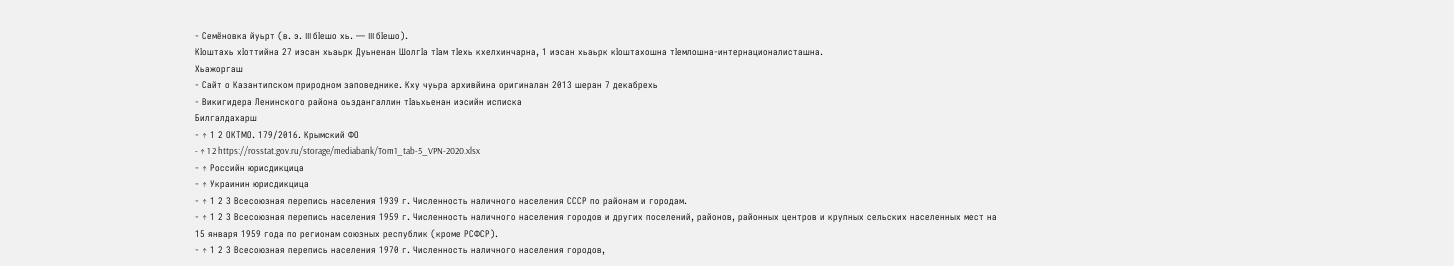- Семёновка йуьрт (в. э. III бӀешо хь. — III бӀешо).
КӀоштахь хӀоттийна 27 иэсан хьаьрк Дуьненан ШолгӀа тӀам тӀехь кхелхинчарна, 1 иэсан хьаьрк кӀоштахошна тӀемлошна-интернационалисташна.
Хьажоргаш
- Сайт о Казантипском природном заповеднике. Кху чуьра архивйина оригиналан 2013 шеран 7 декабрехь
- Викигидера Ленинского района оьздангаллин тӀаьхьенан иэсийн исписка
Билгалдахарш
- ↑ 1 2 ОКТМО. 179/2016. Крымский ФО
- ↑ 1 2 https://rosstat.gov.ru/storage/mediabank/Tom1_tab-5_VPN-2020.xlsx
- ↑ Российн юрисдикцица
- ↑ Украинин юрисдикцица
- ↑ 1 2 3 Всесоюзная перепись населения 1939 г. Численность наличного населения СССР по районам и городам.
- ↑ 1 2 3 Всесоюзная перепись населения 1959 г. Численность наличного населения городов и других поселений, районов, районных центров и крупных сельских населенных мест на 15 января 1959 года по регионам союзных республик (кроме РСФСР).
- ↑ 1 2 3 Всесоюзная перепись населения 1970 г. Численность наличного населения городов,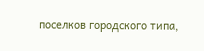поселков городского типа,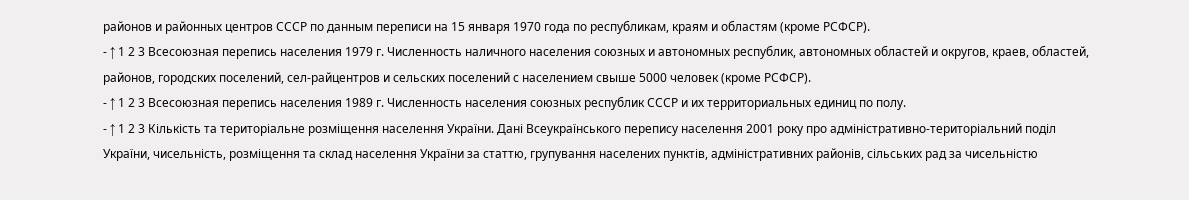районов и районных центров СССР по данным переписи на 15 января 1970 года по республикам, краям и областям (кроме РСФСР).
- ↑ 1 2 3 Всесоюзная перепись населения 1979 г. Численность наличного населения союзных и автономных республик, автономных областей и округов, краев, областей, районов, городских поселений, сел-райцентров и сельских поселений с населением свыше 5000 человек (кроме РСФСР).
- ↑ 1 2 3 Всесоюзная перепись населения 1989 г. Численность населения союзных республик СССР и их территориальных единиц по полу.
- ↑ 1 2 3 Кількість та територіальне розміщення населення України. Дані Всеукраїнського перепису населення 2001 року про адміністративно-територіальний поділ України, чисельність, розміщення та склад населення України за статтю, групування населених пунктів, адміністративних районів, сільських рад за чисельністю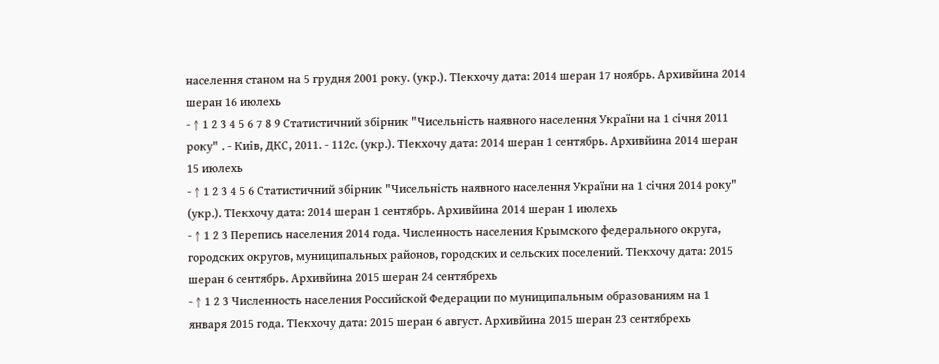населення станом на 5 грудня 2001 року. (укр.). ТӀекхочу дата: 2014 шеран 17 ноябрь. Архивйина 2014 шеран 16 июлехь
- ↑ 1 2 3 4 5 6 7 8 9 Статистичний збірник "Чисельність наявного населення України на 1 січня 2011 року" . - Киів, ДКС, 2011. - 112с. (укр.). ТӀекхочу дата: 2014 шеран 1 сентябрь. Архивйина 2014 шеран 15 июлехь
- ↑ 1 2 3 4 5 6 Статистичний збірник "Чисельність наявного населення України на 1 січня 2014 року" (укр.). ТӀекхочу дата: 2014 шеран 1 сентябрь. Архивйина 2014 шеран 1 июлехь
- ↑ 1 2 3 Перепись населения 2014 года. Численность населения Крымского федерального округа, городских округов, муниципальных районов, городских и сельских поселений. ТӀекхочу дата: 2015 шеран 6 сентябрь. Архивйина 2015 шеран 24 сентябрехь
- ↑ 1 2 3 Численность населения Российской Федерации по муниципальным образованиям на 1 января 2015 года. ТӀекхочу дата: 2015 шеран 6 август. Архивйина 2015 шеран 23 сентябрехь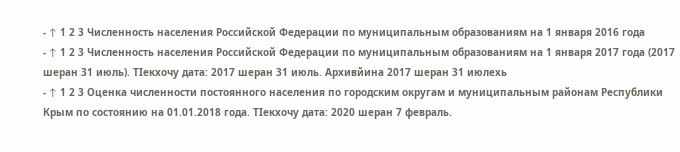- ↑ 1 2 3 Численность населения Российской Федерации по муниципальным образованиям на 1 января 2016 года
- ↑ 1 2 3 Численность населения Российской Федерации по муниципальным образованиям на 1 января 2017 года (2017 шеран 31 июль). ТӀекхочу дата: 2017 шеран 31 июль. Архивйина 2017 шеран 31 июлехь
- ↑ 1 2 3 Оценка численности постоянного населения по городским округам и муниципальным районам Республики Крым по состоянию на 01.01.2018 года. ТӀекхочу дата: 2020 шеран 7 февраль.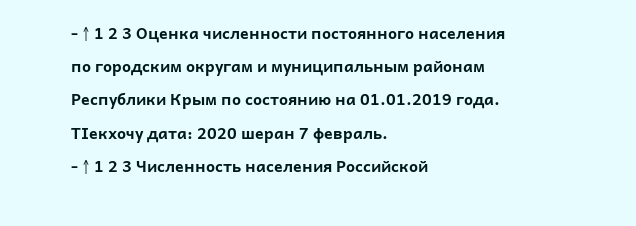- ↑ 1 2 3 Оценка численности постоянного населения по городским округам и муниципальным районам Республики Крым по состоянию на 01.01.2019 года. ТӀекхочу дата: 2020 шеран 7 февраль.
- ↑ 1 2 3 Численность населения Российской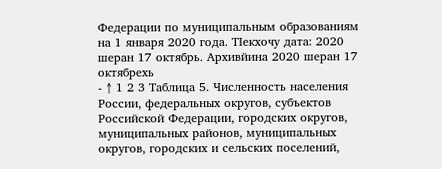Федерации по муниципальным образованиям на 1 января 2020 года. ТӀекхочу дата: 2020 шеран 17 октябрь. Архивйина 2020 шеран 17 октябрехь
- ↑ 1 2 3 Таблица 5. Численность населения России, федеральных округов, субъектов Российской Федерации, городских округов, муниципальных районов, муниципальных округов, городских и сельских поселений,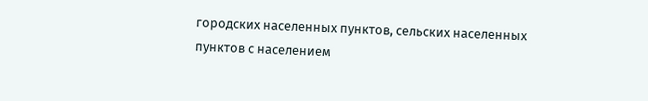городских населенных пунктов, сельских населенных пунктов с населением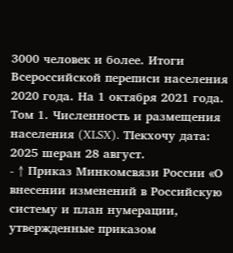3000 человек и более. Итоги Всероссийской переписи населения 2020 года. На 1 октября 2021 года. Том 1. Численность и размещения населения (XLSX). ТӀекхочу дата: 2025 шеран 28 август.
- ↑ Приказ Минкомсвязи России «О внесении изменений в Российскую систему и план нумерации, утвержденные приказом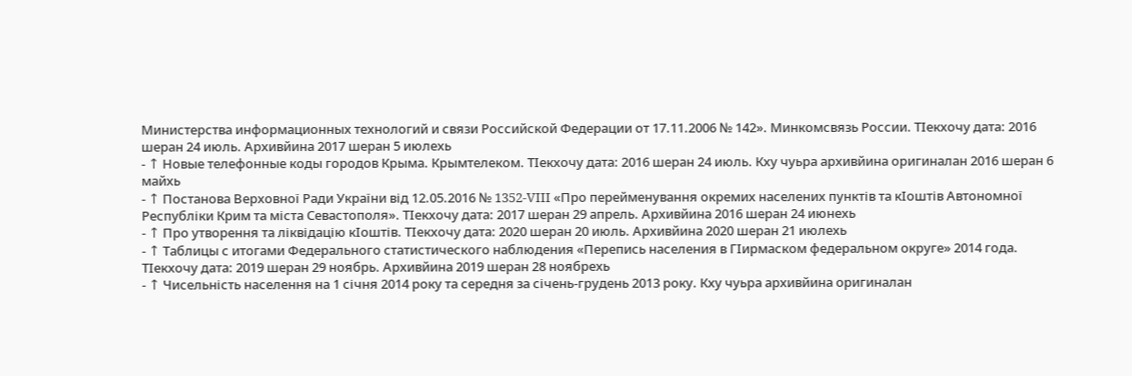Министерства информационных технологий и связи Российской Федерации от 17.11.2006 № 142». Минкомсвязь России. ТӀекхочу дата: 2016 шеран 24 июль. Архивйина 2017 шеран 5 июлехь
- ↑ Новые телефонные коды городов Крыма. Крымтелеком. ТӀекхочу дата: 2016 шеран 24 июль. Кху чуьра архивйина оригиналан 2016 шеран 6 майхь
- ↑ Постанова Верховної Ради України від 12.05.2016 № 1352-VIII «Про перейменування окремих населених пунктів та кӀоштів Автономної Республіки Крим та міста Севастополя». ТӀекхочу дата: 2017 шеран 29 апрель. Архивйина 2016 шеран 24 июнехь
- ↑ Про утворення та ліквідацію кӀоштів. ТӀекхочу дата: 2020 шеран 20 июль. Архивйина 2020 шеран 21 июлехь
- ↑ Таблицы с итогами Федерального статистического наблюдения «Перепись населения в ГӀирмаском федеральном округе» 2014 года. ТӀекхочу дата: 2019 шеран 29 ноябрь. Архивйина 2019 шеран 28 ноябрехь
- ↑ Чисельність населення на 1 січня 2014 року та середня за січень-грудень 2013 року. Кху чуьра архивйина оригиналан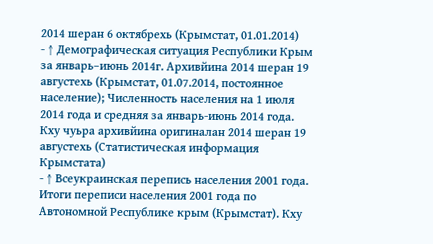2014 шеран 6 октябрехь (Крымстат, 01.01.2014)
- ↑ Демографическая ситуация Республики Крым за январь–июнь 2014г. Архивйина 2014 шеран 19 августехь (Крымстат, 01.07.2014, постоянное население); Численность населения на 1 июля 2014 года и средняя за январь-июнь 2014 года. Кху чуьра архивйина оригиналан 2014 шеран 19 августехь (Статистическая информация Крымстата)
- ↑ Всеукраинская перепись населения 2001 года. Итоги переписи населения 2001 года по Автономной Республике крым (Крымстат). Кху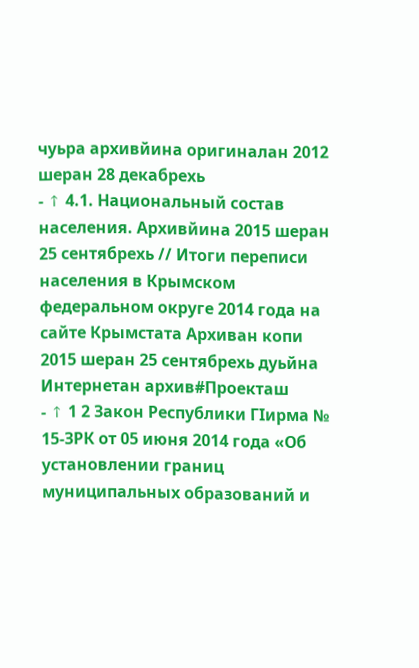чуьра архивйина оригиналан 2012 шеран 28 декабрехь
- ↑ 4.1. Национальный состав населения. Архивйина 2015 шеран 25 сентябрехь // Итоги переписи населения в Крымском федеральном округе 2014 года на сайте Крымстата Архиван копи 2015 шеран 25 сентябрехь дуьйна Интернетан архив#Проекташ
- ↑ 1 2 Закон Республики ГӀирма № 15-ЗРК от 05 июня 2014 года «Об установлении границ муниципальных образований и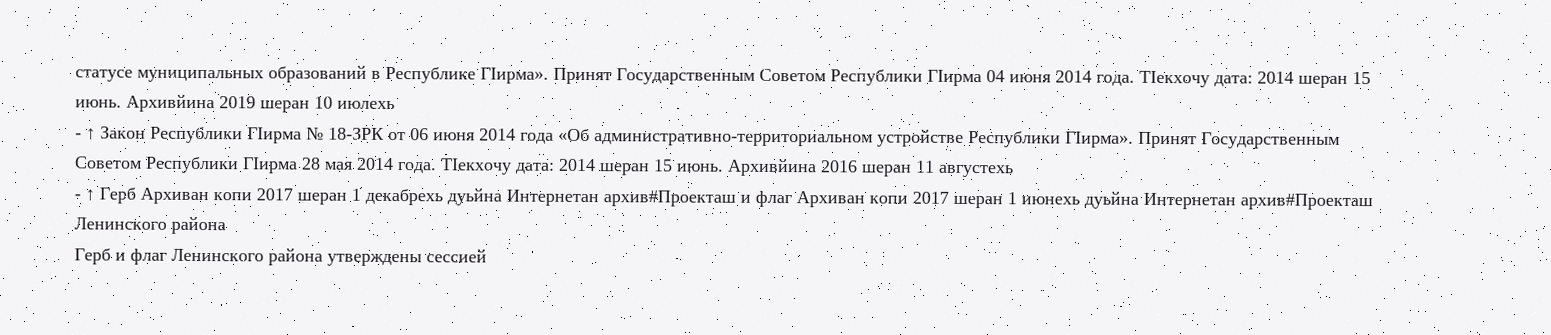статусе муниципальных образований в Республике ГӀирма». Принят Государственным Советом Республики ГӀирма 04 июня 2014 года. ТӀекхочу дата: 2014 шеран 15 июнь. Архивйина 2019 шеран 10 июлехь
- ↑ Закон Республики ГӀирма № 18-ЗРК от 06 июня 2014 года «Об административно-территориальном устройстве Республики ГӀирма». Принят Государственным Советом Республики ГӀирма 28 мая 2014 года. ТӀекхочу дата: 2014 шеран 15 июнь. Архивйина 2016 шеран 11 августехь
- ↑ Герб Архиван копи 2017 шеран 1 декабрехь дуьйна Интернетан архив#Проекташ и флаг Архиван копи 2017 шеран 1 июнехь дуьйна Интернетан архив#Проекташ Ленинского района
Герб и флаг Ленинского района утверждены сессией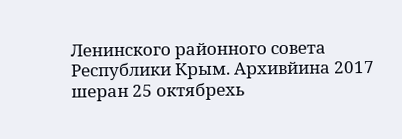Ленинского районного совета Республики Крым. Архивйина 2017 шеран 25 октябрехь